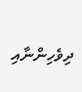ދިވެހިންނާއި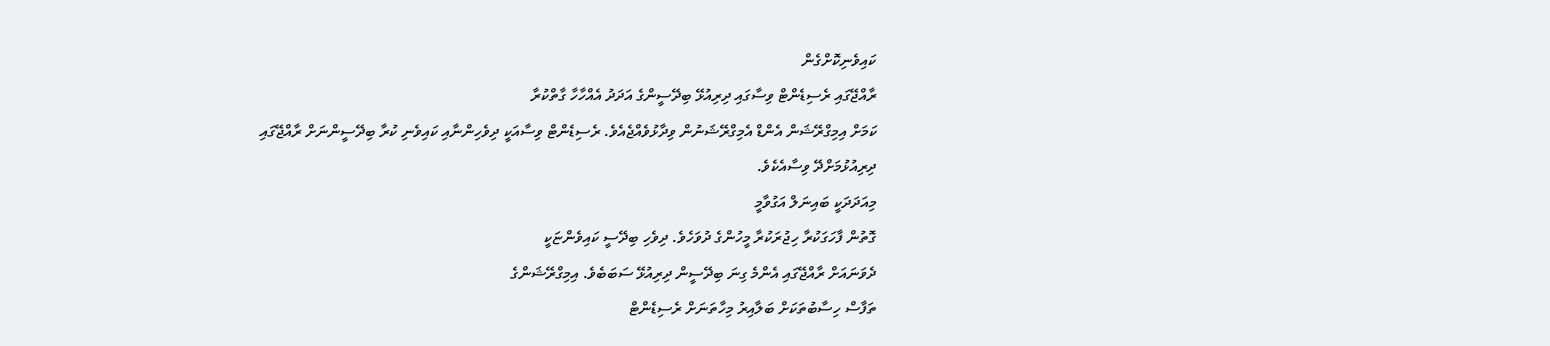ކައިވެނިކޮށްގެން
ރާއްޖޭގައި ރެސިޑެންޓް ވިސާގައި ދިރިއުޅޭ ބިދޭސީންގެ އަދަދު އެއްހާހާ ގާތްކުރާ
ކަމަށް އިމިގްރޭޝަން އެންޑް އެމިގްރޭޝަނުން ވިދާޅުވެއްޖެއެވެ. ރެސިޑެންޓް ވިސާއަކީ ދިވެހިންނާއި ކައިވެނި ކުރާ ބިދޭސީންނަށް ރާއްޖޭގައި
ދިރިއުޅުމަށްދޭ ވިސާއެކެވެ.
މިއަދަދަކީ ބައިނަލް އަގުވާމީ
ގޮތުން ފާހަގަކުރާ ހިޖުރަކުރާ މީހުންގެ ދުވަހެވެ. ދިވެހި ބިދޭސީ ކައިވެންޏަކީ
ދެވަނައަށް ރާއްޖޭގައި އެންމެ ގިނަ ބިދޭސީން ދިރިއުޅޭ ސަބަބެވެ. އިމިގްރޭޝަންގެ
ތަފާސް ހިސާބުތަކަށް ބަލާއިރު މިހާތަނަށް ރެސިޑެންޓް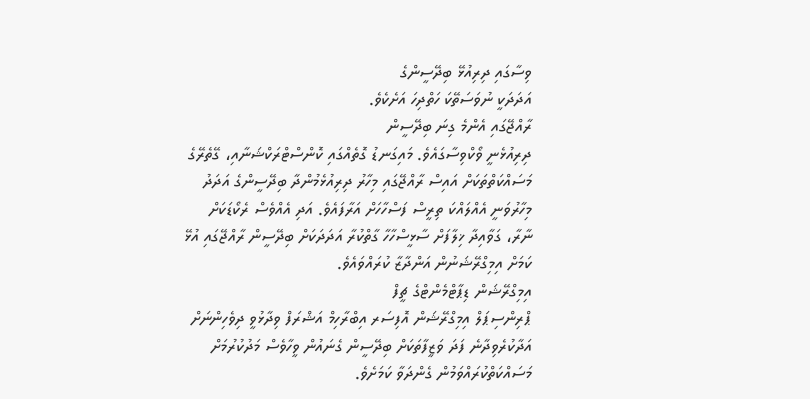ވިސާގައި ދިރިއުޅޭ ބިދޭސީންގެ
އަދަދަކީ ނުވަސަތޭކަ ހަތްދިހަ އަށެކެވެ.
ރާއްޖޭގައި އެންމެ ގިނަ ބިދޭސީން
ދިރިއުޅެނީ ވޯކްވިސާގައެވެ. މައިގަނޑު ގޮތެއްގައި ކޮންސްޓްރަކްޝަނާއި، ގޭތެރޭގެ
މަސައްކަތްތަކަށް އައިސް ރާއްޖޭގައި މިހާރު ދިރިއުޅެމުންދާ ބިދޭސީންގެ އަދަދު
މިހާރުވަނީ އެއްލައްކަ ތިރީސް ފަސްހާހަށް އަރާފައެވެ. އަދި އެއްވެސް ރެކޯޑަކަށް
ނާރާ، ގަވާއިދާ ޚިލާފަށް ސާޅީސްހާހާ ގާތްކުރާ އަދަދަކަށް ބިދޭސީން ރާއްޖޭގައި އުޅޭ
ކަމަށް އިމިގްރޭޝަނުން އަންދާޒާ ކުރައްވައެވެ.
އިމިގްރޭޝަން ޑިޕާޓްމެންޓްގެ ޗީފް
ޕްރިންސިޕަލް އިމިގްރޭޝަން އޮފިސަރ އިބްރާހިމް އަޝްރަފް ވިދާޅުވީ ދިވެހިންނަށް
އަދާކުރެވިދާނެ ފަދަ ވަޒީފާތަކަށް ބިދޭސީން ގެނައުން ވީހާވެސް މަދުކުރުމަށް
މަސައްކަތްކުރައްވަމުން ގެންދަވާ ކަމަށެވެ.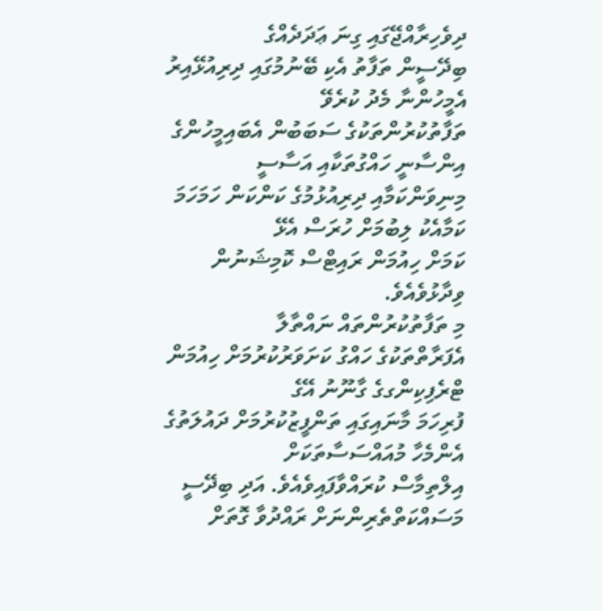ދިވެހިރާއްޖޭގައި ގިނަ ޢަދަދެއްގެ
ބިދޭސީން ތަފާތު އެކި ބޭނުމުގައި ދިރިއުޅޭއިރު އެމީހުންނާ މެދު ކުރެވޭ
ތަފާތުކުރުންތަކުގެ ސަބަބުން އެބައިމީހުންގެ އިންސާނީ ހައްގުތަކާއި އަސާސީ
މިނިވަންކަމާއި ދިރިއުޅުމުގެ ކަންކަން ހަމަހަމަ ކަމާއެކު ލިބުމަށް ހުރަސް އެޅޭ
ކަމަށް ހިއުމަން ރައިޓްސް ކޮމިޝަނުން ވިދާޅުވެއެވެ.
މި ތަފާތުކުރުންތައް ނައްތާލާ
އެފަރާތްތަކުގެ ހައްގު ކަށަވަރުކުރުމަށް ހިއުމަން ޓްރެފިކިންގގެ ގާނޫނު އޭގެ
ފުރިހަމަ މާނައިގައި ތަންފީޒުކުރުމަށް ދައުލަތުގެ އެންމެހާ މުއައްސަސާތަކަށް
އިލްތިމާސް ކުރައްވާފައިވެއެވެ. އަދި ބިދޭސީ މަސައްކަތްތެރިންނަށް ރައްދުވާ ގޮތަށް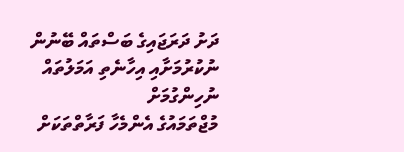ދަށު ދަރަޖައިގެ ބަސްތައް ބޭނުން ނުކުރުމަށާއި އިހާނެތި އަމަލުތައް ނުހިންގުމަށް
މުޖްތަމައުގެ އެންމެހާ ފަރާތްތަކަށް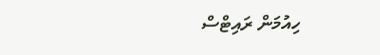ހިއުމަން ރައިޓްސް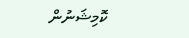ކޮމިޝަނުން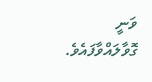ވަނީ
ގޮވާލައްވާފައެވެ.